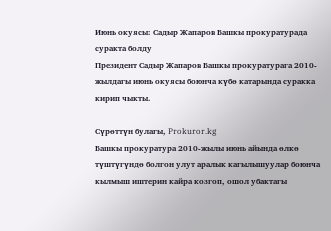Июнь окуясы: Садыр Жапаров Башкы прокуратурада суракта болду
Президент Садыр Жапаров Башкы прокуратурага 2010-жылдагы июнь окуясы боюнча күбө катарында суракка кирип чыкты.

Сүрөттүн булагы, Prokuror.kg
Башкы прокуратура 2010-жылы июнь айында өлкө түштүгүндө болгон улут аралык кагылышуулар боюнча кылмыш иштерин кайра козгоп, ошол убактагы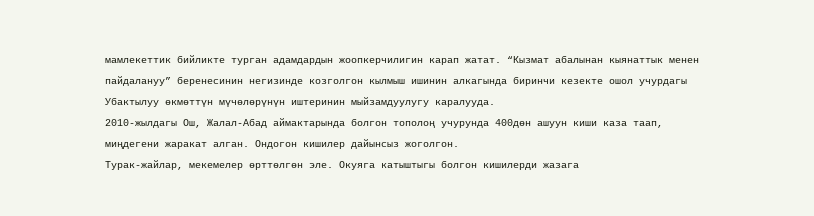мамлекеттик бийликте турган адамдардын жоопкерчилигин карап жатат. “Кызмат абалынан кыянаттык менен пайдалануу” беренесинин негизинде козголгон кылмыш ишинин алкагында биринчи кезекте ошол учурдагы Убактылуу өкмөттүн мүчөлөрүнүн иштеринин мыйзамдуулугу каралууда.
2010-жылдагы Ош, Жалал-Абад аймактарында болгон тополоң учурунда 400дөн ашуун киши каза таап, миңдегени жаракат алган. Ондогон кишилер дайынсыз жоголгон.
Турак-жайлар, мекемелер өрттөлгөн эле. Окуяга катыштыгы болгон кишилерди жазага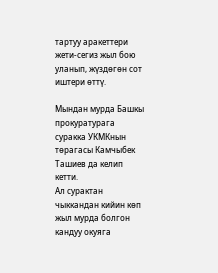тартуу аракеттери жети-сегиз жыл бою уланып, жүздөгөн сот иштери өттү.

Мындан мурда Башкы прокуратурага суракка УКМКнын төрагасы Камчыбек Ташиев да келип кетти.
Ал сурактан чыккандан кийин көп жыл мурда болгон кандуу окуяга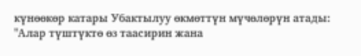күнөөкөр катары Убактылуу өкмөттүн мүчөлөрүн атады:
"Алар түштүктө өз таасирин жана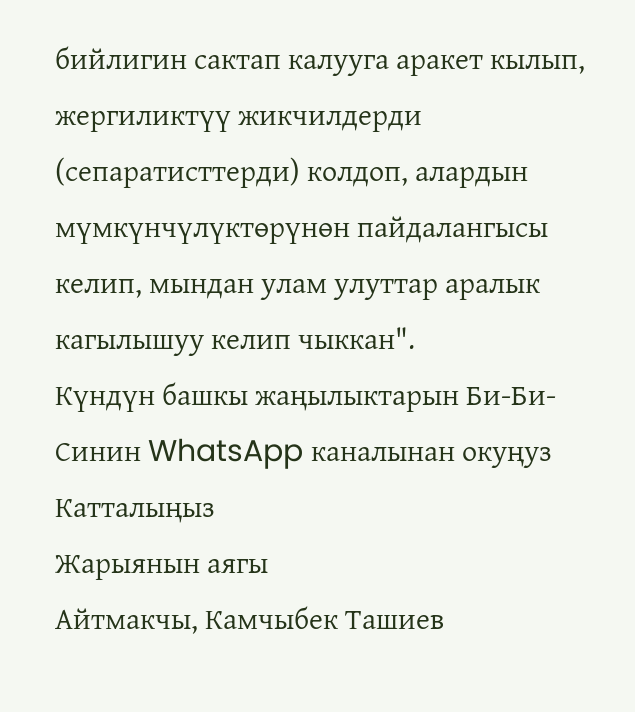бийлигин сактап калууга аракет кылып, жергиликтүү жикчилдерди (сепаратисттерди) колдоп, алардын мүмкүнчүлүктөрүнөн пайдалангысы келип, мындан улам улуттар аралык кагылышуу келип чыккан".
Күндүн башкы жаңылыктарын Би-Би-Синин WhatsApp каналынан окуңуз
Катталыңыз
Жарыянын аягы
Айтмакчы, Камчыбек Ташиев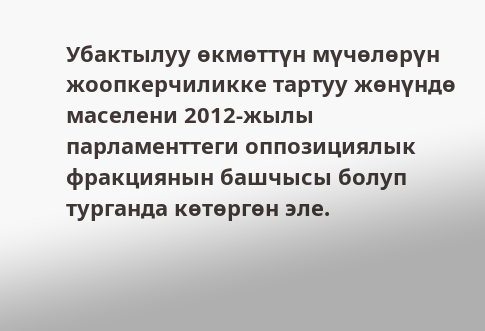Убактылуу өкмөттүн мүчөлөрүн жоопкерчиликке тартуу жөнүндө маселени 2012-жылы парламенттеги оппозициялык фракциянын башчысы болуп турганда көтөргөн эле.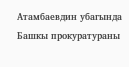Атамбаевдин убагында Башкы прокуратураны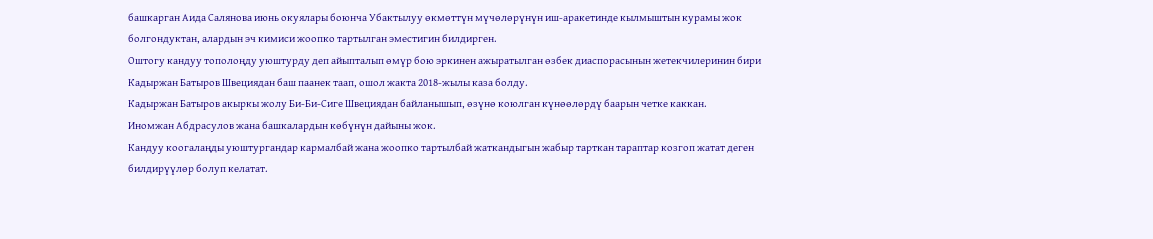башкарган Аида Салянова июнь окуялары боюнча Убактылуу өкмөттүн мүчөлөрүнүн иш-аракетинде кылмыштын курамы жок болгондуктан, алардын эч кимиси жоопко тартылган эместигин билдирген.
Оштогу кандуу тополоңду уюштурду деп айыпталып өмүр бою эркинен ажыратылган өзбек диаспорасынын жетекчилеринин бири Кадыржан Батыров Швециядан баш паанек таап, ошол жакта 2018-жылы каза болду.
Кадыржан Батыров акыркы жолу Би-Би-Сиге Швециядан байланышып, өзүнө коюлган күнөөлөрдү баарын четке каккан.
Иномжан Абдрасулов жана башкалардын көбүнүн дайыны жок.
Кандуу коогалаңды уюштургандар кармалбай жана жоопко тартылбай жаткандыгын жабыр тарткан тараптар козгоп жатат деген билдирүүлөр болуп келатат.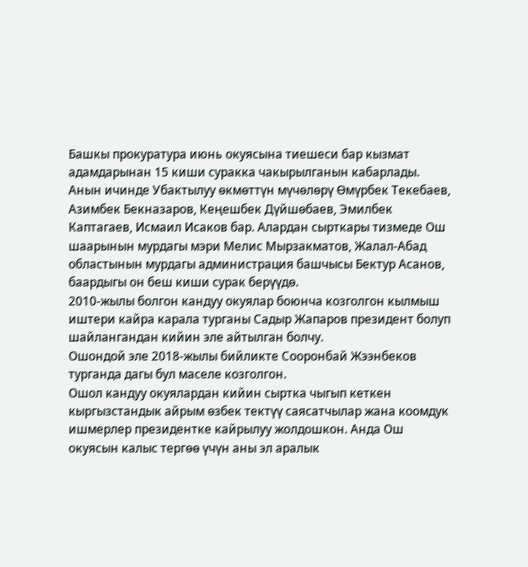Башкы прокуратура июнь окуясына тиешеси бар кызмат адамдарынан 15 киши суракка чакырылганын кабарлады. Анын ичинде Убактылуу өкмөттүн мүчөлөрү Өмүрбек Текебаев, Азимбек Бекназаров, Кеңешбек Дүйшөбаев, Эмилбек Каптагаев, Исмаил Исаков бар. Алардан сырткары тизмеде Ош шаарынын мурдагы мэри Мелис Мырзакматов, Жалал-Абад областынын мурдагы администрация башчысы Бектур Асанов, баардыгы он беш киши сурак берүүдө.
2010-жылы болгон кандуу окуялар боюнча козголгон кылмыш иштери кайра карала турганы Садыр Жапаров президент болуп шайлангандан кийин эле айтылган болчу.
Ошондой эле 2018-жылы бийликте Сооронбай Жээнбеков турганда дагы бул маселе козголгон.
Ошол кандуу окуялардан кийин сыртка чыгып кеткен кыргызстандык айрым өзбек тектүү саясатчылар жана коомдук ишмерлер президентке кайрылуу жолдошкон. Анда Ош окуясын калыс тергөө үчүн аны эл аралык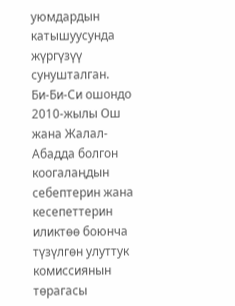уюмдардын катышуусунда жүргүзүү сунушталган.
Би-Би-Си ошондо 2010-жылы Ош жана Жалал-Абадда болгон коогалаңдын себептерин жана кесепеттерин иликтөө боюнча түзүлгөн улуттук комиссиянын төрагасы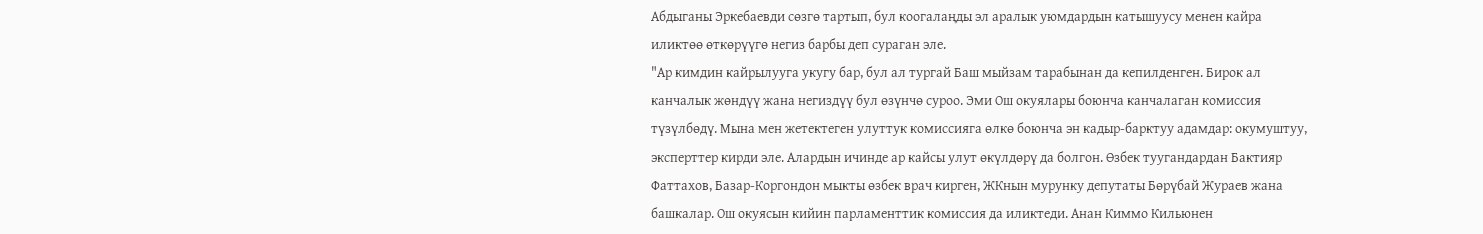Абдыганы Эркебаевди сөзгө тартып, бул коогалаңды эл аралык уюмдардын катышуусу менен кайра иликтөө өткөрүүгө негиз барбы деп сураган эле.
"Ар кимдин кайрылууга укугу бар, бул ал тургай Баш мыйзам тарабынан да кепилденген. Бирок ал канчалык жөндүү жана негиздүү бул өзүнчө суроо. Эми Ош окуялары боюнча канчалаган комиссия түзүлбөдү. Мына мен жетектеген улуттук комиссияга өлкө боюнча эн кадыр-барктуу адамдар: окумуштуу, эксперттер кирди эле. Алардын ичинде ар кайсы улут өкүлдөрү да болгон. Өзбек туугандардан Бактияр Фаттахов, Базар-Коргондон мыкты өзбек врач кирген, ЖКнын мурунку депутаты Бөрүбай Жураев жана башкалар. Ош окуясын кийин парламенттик комиссия да иликтеди. Анан Киммо Кильюнен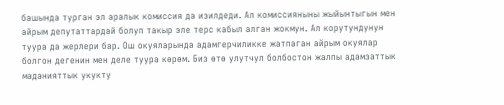башында турган эл аралык комиссия да изилдеди. Ал комиссияныны жыйынтыгын мен айрым депутаттардай болуп такыр эле терс кабыл алган жокмун. Ал корутундунун туура да жерлери бар. Ош окуяларында адамгерчиликке жатпаган айрым окуялар болгон дегенин мен деле туура көрөм. Биз өтө улутчул болбостон жалпы адамзаттык маданияттык укукту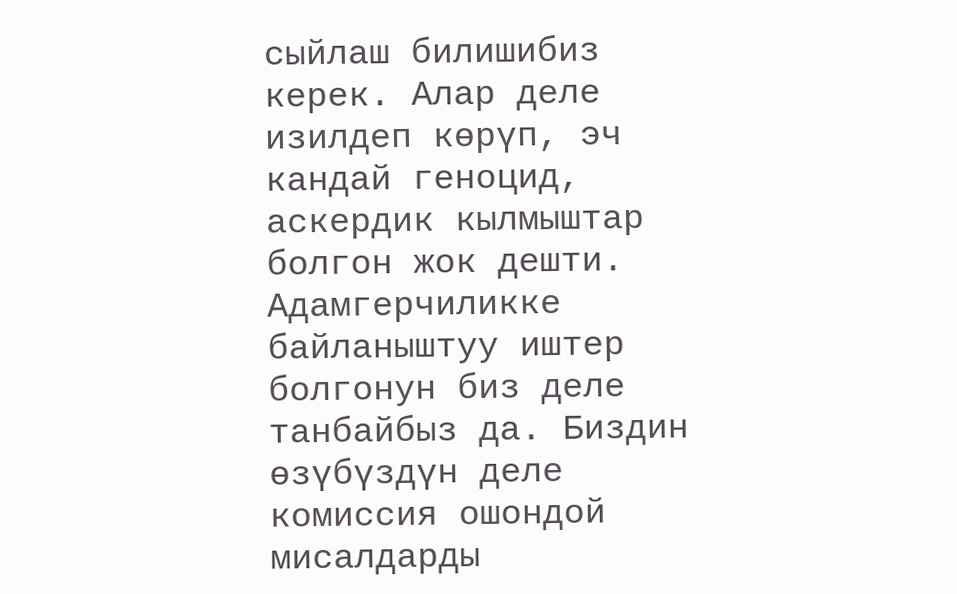сыйлаш билишибиз керек. Алар деле изилдеп көрүп, эч кандай геноцид, аскердик кылмыштар болгон жок дешти. Адамгерчиликке байланыштуу иштер болгонун биз деле танбайбыз да. Биздин өзүбүздүн деле комиссия ошондой мисалдарды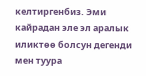келтиргенбиз. Эми кайрадан эле эл аралык иликтөө болсун дегенди мен туура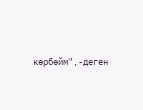көрбөйм",-деген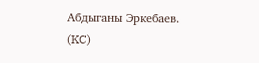Абдыганы Эркебаев. (KC)